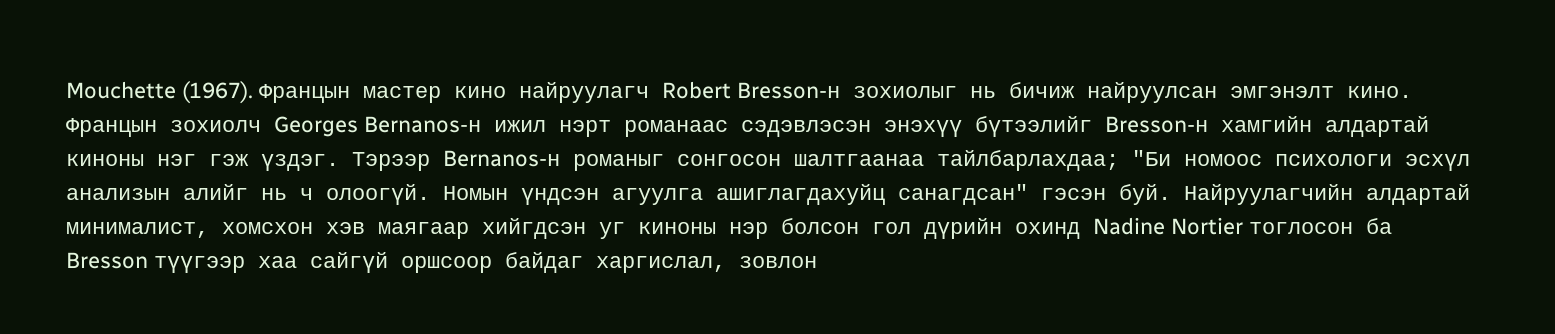Mouchette (1967). Францын мастер кино найруулагч Robert Bresson-н зохиолыг нь бичиж найруулсан эмгэнэлт кино. Францын зохиолч Georges Bernanos-н ижил нэрт романаас сэдэвлэсэн энэхүү бүтээлийг Bresson-н хамгийн алдартай киноны нэг гэж үздэг. Тэрээр Bernanos-н романыг сонгосон шалтгаанаа тайлбарлахдаа; "Би номоос психологи эсхүл анализын алийг нь ч олоогүй. Номын үндсэн агуулга ашиглагдахуйц санагдсан" гэсэн буй. Найруулагчийн алдартай минималист, хомсхон хэв маягаар хийгдсэн уг киноны нэр болсон гол дүрийн охинд Nadine Nortier тоглосон ба Bresson түүгээр хаа сайгүй оршсоор байдаг харгислал, зовлон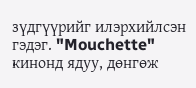зүдгүүрийг илэрхийлсэн гэдэг. "Mouchette" кинонд ядуу, дөнгөж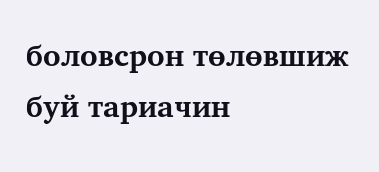боловсрон төлөвшиж буй тариачин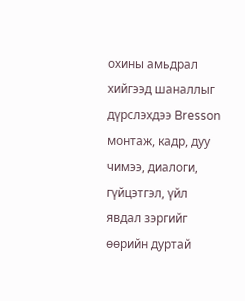охины амьдрал хийгээд шаналлыг дүрслэхдээ Bresson монтаж, кадр, дуу чимээ, диалоги, гүйцэтгэл, үйл явдал зэргийг өөрийн дуртай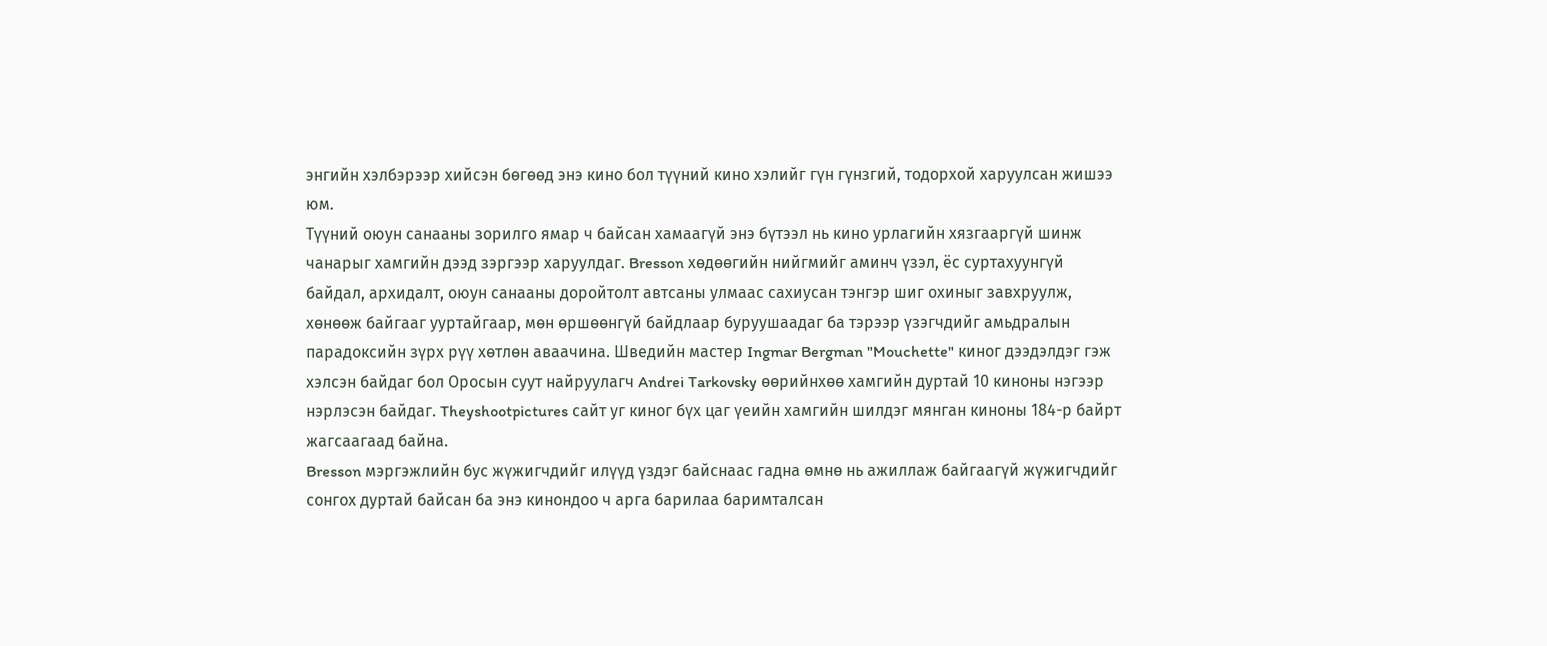энгийн хэлбэрээр хийсэн бөгөөд энэ кино бол түүний кино хэлийг гүн гүнзгий, тодорхой харуулсан жишээ юм.
Түүний оюун санааны зорилго ямар ч байсан хамаагүй энэ бүтээл нь кино урлагийн хязгааргүй шинж чанарыг хамгийн дээд зэргээр харуулдаг. Bresson хөдөөгийн нийгмийг аминч үзэл, ёс суртахуунгүй байдал, архидалт, оюун санааны доройтолт автсаны улмаас сахиусан тэнгэр шиг охиныг завхруулж, хөнөөж байгааг ууртайгаар, мөн өршөөнгүй байдлаар буруушаадаг ба тэрээр үзэгчдийг амьдралын парадоксийн зүрх рүү хөтлөн аваачина. Шведийн мастер Ingmar Bergman "Mouchette" киног дээдэлдэг гэж хэлсэн байдаг бол Оросын суут найруулагч Andrei Tarkovsky өөрийнхөө хамгийн дуртай 10 киноны нэгээр нэрлэсэн байдаг. Theyshootpictures сайт уг киног бүх цаг үеийн хамгийн шилдэг мянган киноны 184-р байрт жагсаагаад байна.
Bresson мэргэжлийн бус жүжигчдийг илүүд үздэг байснаас гадна өмнө нь ажиллаж байгаагүй жүжигчдийг сонгох дуртай байсан ба энэ кинондоо ч арга барилаа баримталсан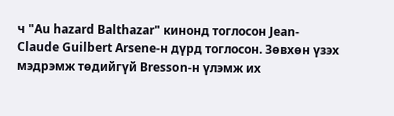ч "Au hazard Balthazar" кинонд тоглосон Jean-Claude Guilbert Arsene-н дүрд тоглосон. Зөвхөн үзэх мэдрэмж төдийгүй Bresson-н үлэмж их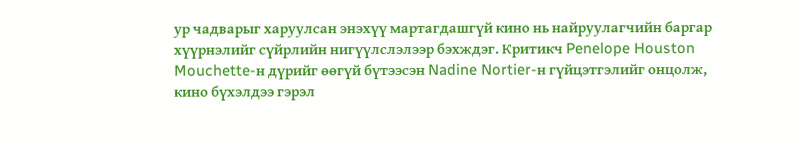ур чадварыг харуулсан энэхүү мартагдашгүй кино нь найруулагчийн баргар хүүрнэлийг сүйрлийн нигүүлслэлээр бэхждэг. Критикч Penelope Houston Mouchette-н дүрийг өөгүй бүтээсэн Nadine Nortier-н гүйцэтгэлийг онцолж, кино бүхэлдээ гэрэл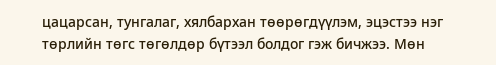цацарсан, тунгалаг, хялбархан төөрөгдүүлэм, эцэстээ нэг төрлийн төгс төгөлдөр бүтээл болдог гэж бичжээ. Мөн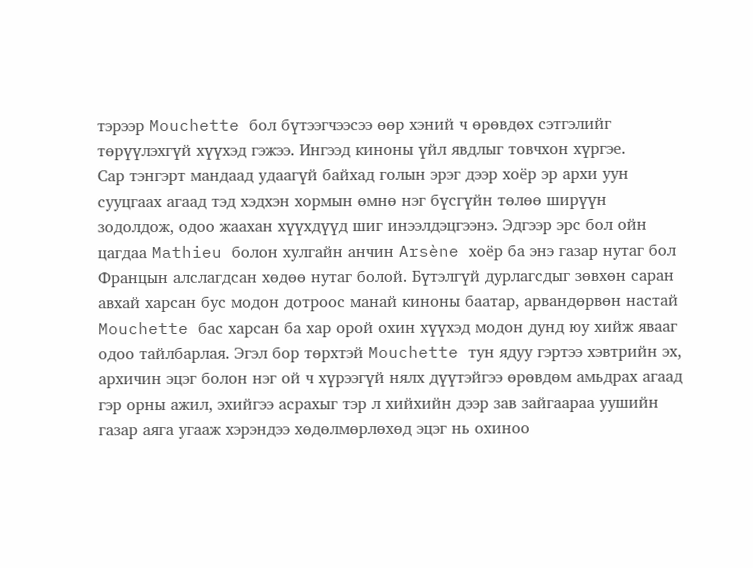тэрээр Mouchette бол бүтээгчээсээ өөр хэний ч өрөвдөх сэтгэлийг төрүүлэхгүй хүүхэд гэжээ. Ингээд киноны үйл явдлыг товчхон хүргэе.
Сар тэнгэрт мандаад удаагүй байхад голын эрэг дээр хоёр эр архи уун сууцгаах агаад тэд хэдхэн хормын өмнө нэг бүсгүйн төлөө ширүүн зодолдож, одоо жаахан хүүхдүүд шиг инээлдэцгээнэ. Эдгээр эрс бол ойн цагдаа Mathieu болон хулгайн анчин Arsène хоёр ба энэ газар нутаг бол Францын алслагдсан хөдөө нутаг болой. Бүтэлгүй дурлагсдыг зөвхөн саран авхай харсан бус модон дотроос манай киноны баатар, арвандөрвөн настай Mouchette бас харсан ба хар орой охин хүүхэд модон дунд юу хийж явааг одоо тайлбарлая. Эгэл бор төрхтэй Mouchette тун ядуу гэртээ хэвтрийн эх, архичин эцэг болон нэг ой ч хүрээгүй нялх дүүтэйгээ өрөвдөм амьдрах агаад гэр орны ажил, эхийгээ асрахыг тэр л хийхийн дээр зав зайгаараа уушийн газар аяга угааж хэрэндээ хөдөлмөрлөхөд эцэг нь охиноо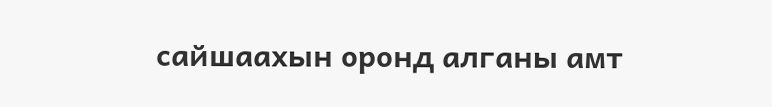сайшаахын оронд алганы амт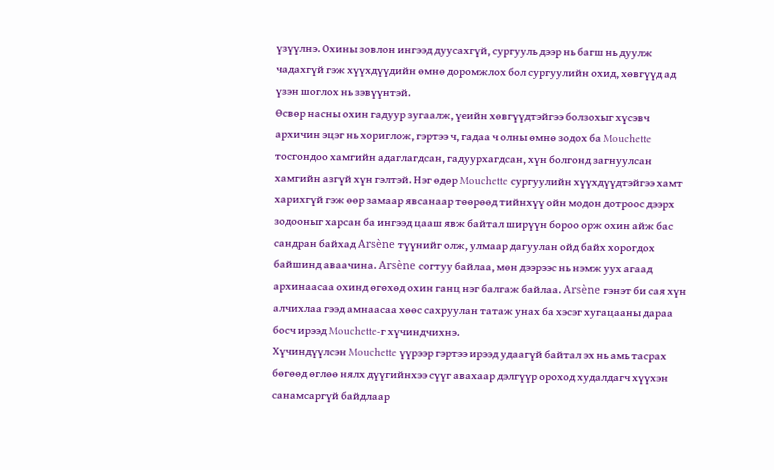үзүүлнэ. Охины зовлон ингээд дуусахгүй, сургууль дээр нь багш нь дуулж чадахгүй гэж хүүхдүүдийн өмнө доромжлох бол сургуулийн охид, хөвгүүд ад үзэн шоглох нь зэвүүнтэй.
Өсвөр насны охин гадуур зугаалж, үеийн хөвгүүдтэйгээ болзохыг хүсэвч архичин эцэг нь хориглож, гэртээ ч, гадаа ч олны өмнө зодох ба Mouchette тосгондоо хамгийн адаглагдсан, гадуурхагдсан, хүн болгонд загнуулсан хамгийн азгүй хүн гэлтэй. Нэг өдөр Mouchette сургуулийн хүүхдүүдтэйгээ хамт харихгүй гэж өөр замаар явсанаар төөрөөд тийнхүү ойн модон дотроос дээрх зодооныг харсан ба ингээд цааш явж байтал ширүүн бороо орж охин айж бас сандран байхад Arsène түүнийг олж, улмаар дагуулан ойд байх хорогдох байшинд аваачина. Arsène согтуу байлаа, мөн дээрээс нь нэмж уух агаад архинаасаа охинд өгөхөд охин ганц нэг балгаж байлаа. Arsène гэнэт би сая хүн алчихлаа гээд амнаасаа хөөс сахруулан татаж унах ба хэсэг хугацааны дараа босч ирээд Mouchette-г хүчиндчихнэ.
Хүчиндүүлсэн Mouchette үүрээр гэртээ ирээд удаагүй байтал эх нь амь тасрах бөгөөд өглөө нялх дүүгийнхээ сүүг авахаар дэлгүүр ороход худалдагч хүүхэн санамсаргүй байдлаар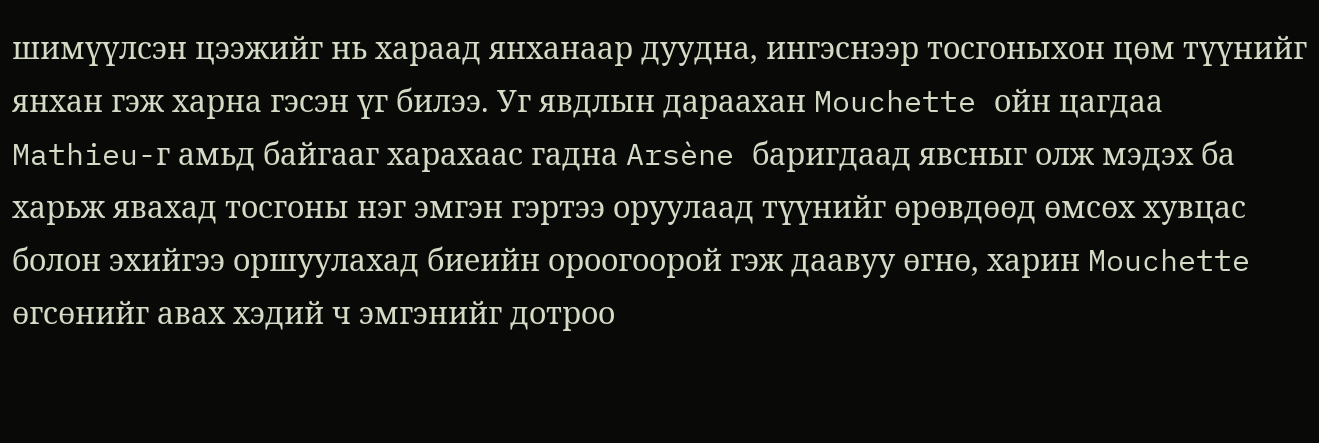шимүүлсэн цээжийг нь хараад янханаар дуудна, ингэснээр тосгоныхон цөм түүнийг янхан гэж харна гэсэн үг билээ. Уг явдлын дараахан Mouchette ойн цагдаа Mathieu-г амьд байгааг харахаас гадна Arsène баригдаад явсныг олж мэдэх ба харьж явахад тосгоны нэг эмгэн гэртээ оруулаад түүнийг өрөвдөөд өмсөх хувцас болон эхийгээ оршуулахад биеийн ороогоорой гэж даавуу өгнө, харин Mouchette өгсөнийг авах хэдий ч эмгэнийг дотроо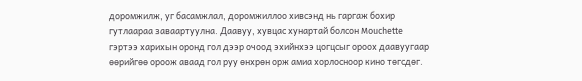доромжилж, уг басамжлал, доромжиллоо хивсэнд нь гаргаж бохир гутлаараа заваартуулна. Даавуу, хувцас хунартай болсон Mouchette гэртээ харихын оронд гол дээр очоод эхийнхээ цогцсыг ороох даавуугаар өөрийгөө ороож аваад гол руу өнхрөн орж амиа хорлосноор кино төгсдөг.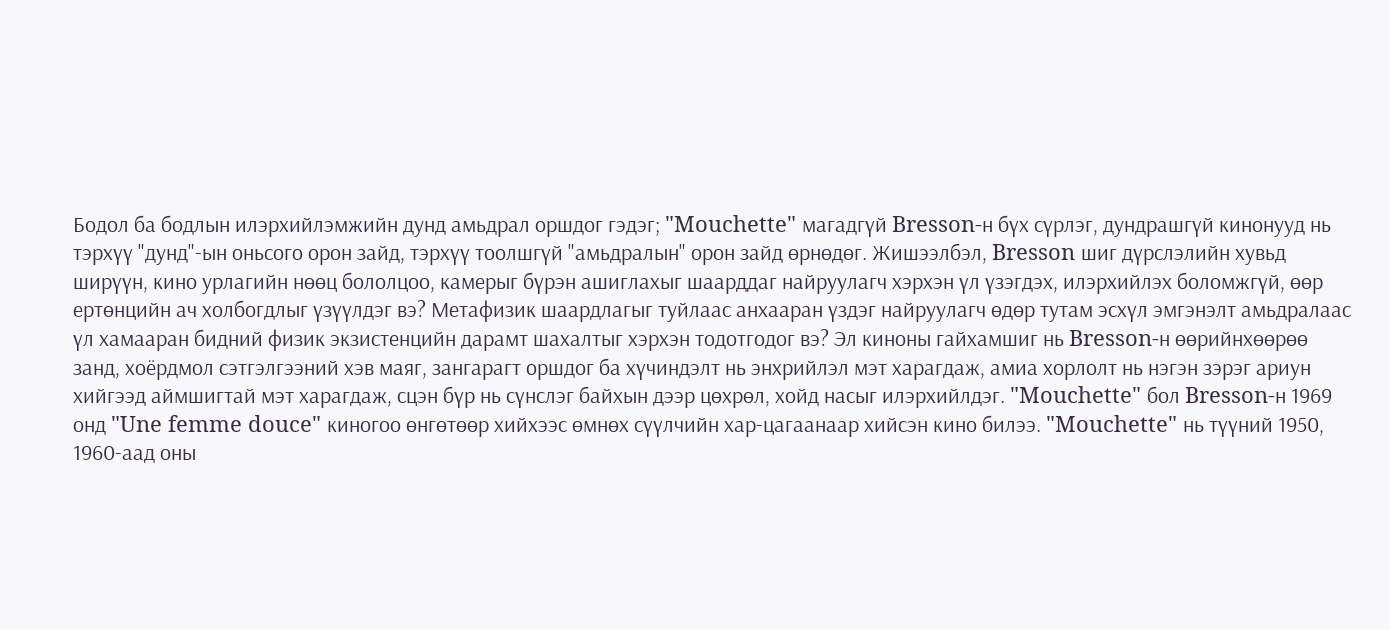Бодол ба бодлын илэрхийлэмжийн дунд амьдрал оршдог гэдэг; "Mouchette" магадгүй Bresson-н бүх сүрлэг, дундрашгүй кинонууд нь тэрхүү "дунд"-ын оньсого орон зайд, тэрхүү тоолшгүй "амьдралын" орон зайд өрнөдөг. Жишээлбэл, Bresson шиг дүрслэлийн хувьд ширүүн, кино урлагийн нөөц бололцоо, камерыг бүрэн ашиглахыг шаарддаг найруулагч хэрхэн үл үзэгдэх, илэрхийлэх боломжгүй, өөр ертөнцийн ач холбогдлыг үзүүлдэг вэ? Метафизик шаардлагыг туйлаас анхааран үздэг найруулагч өдөр тутам эсхүл эмгэнэлт амьдралаас үл хамааран бидний физик экзистенцийн дарамт шахалтыг хэрхэн тодотгодог вэ? Эл киноны гайхамшиг нь Bresson-н өөрийнхөөрөө занд, хоёрдмол сэтгэлгээний хэв маяг, зангарагт оршдог ба хүчиндэлт нь энхрийлэл мэт харагдаж, амиа хорлолт нь нэгэн зэрэг ариун хийгээд аймшигтай мэт харагдаж, сцэн бүр нь сүнслэг байхын дээр цөхрөл, хойд насыг илэрхийлдэг. "Mouchette" бол Bresson-н 1969 онд "Une femme douce" киногоо өнгөтөөр хийхээс өмнөх сүүлчийн хар-цагаанаар хийсэн кино билээ. "Mouchette" нь түүний 1950, 1960-аад оны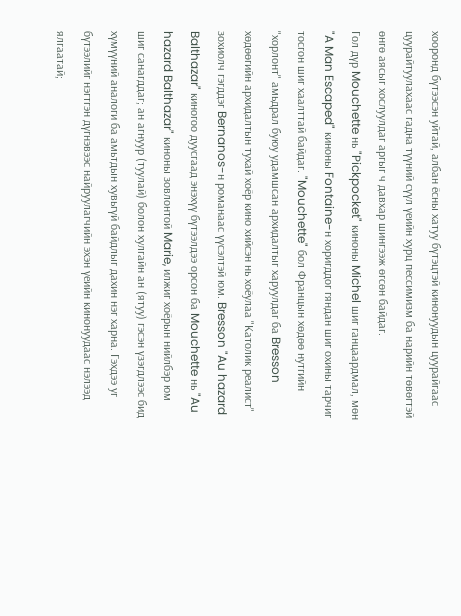хооронд бүтээсэн уйтай, албан ёсны хатуу бүтэцтэй кинонуудын цуурайгаас цуурайтуулахаас гадна түүний сүүл үеийн хурц пессимизм ба нарийн төвөгтэй өнгө аясыг хослуулдаг аргыг ч давхар шингээж өгсөн байдаг.
Гол дүр Mouchette нь "Pickpocket" киноны Michel шиг ганцаардмал, мөн "A Man Escaped" киноны Fontaine-н хоригддог гяндан шиг охины тарчиг тосгон шиг хаалттай байдаг. "Mouchette" бол Францын хөдөө нутгийн "хорлонт" амьдрал буюу удамшсан архидалтыг харуулдаг ба Bresson хөдөөгийн архидалтын тухай хоёр кино хийсэн нь хоёулаа "Католик реалист" зохиолч гэгддэг Bernanos-н романаас үүсэлтэй юм. Bresson "Au hazard Balthazar" киногоо дуусгаад энэхүү бүтээлдээ орсон ба Mouchette нь "Au hazard Balthazar" киноны зовлонтой Marie, илжиг хоёрын нийлбэр юм шиг санагддаг; ан агнуур (туулай) болон хулгайн ан (ятуу) гэсэн үзэгдлээс бид хүмүүний аналоги ба амьтдын хувьгүй байдлыг дахин нэг харна. Гэхдээ уг бүтээлийг нэгтгэн дүгнэвээс найруулагчийн эхэн үеийн кинонуудаас нэлээд ялгаатай;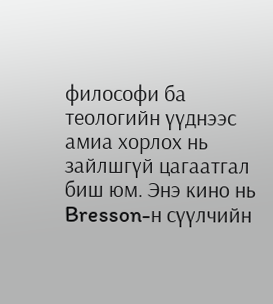философи ба теологийн үүднээс амиа хорлох нь зайлшгүй цагаатгал биш юм. Энэ кино нь Bresson-н сүүлчийн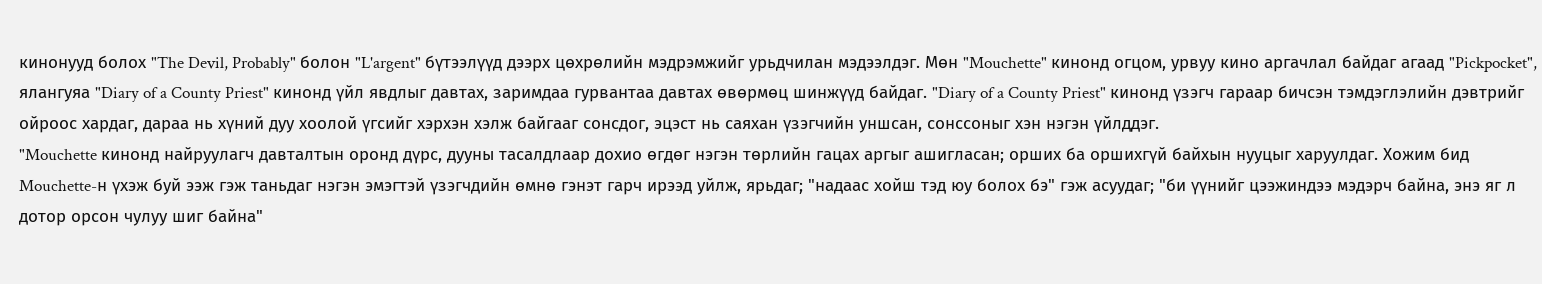кинонууд болох "The Devil, Probably" болон "L'argent" бүтээлүүд дээрх цөхрөлийн мэдрэмжийг урьдчилан мэдээлдэг. Мөн "Mouchette" кинонд огцом, урвуу кино аргачлал байдаг агаад "Pickpocket", ялангуяа "Diary of a County Priest" кинонд үйл явдлыг давтах, заримдаа гурвантаа давтах өвөрмөц шинжүүд байдаг. "Diary of a County Priest" кинонд үзэгч гараар бичсэн тэмдэглэлийн дэвтрийг ойроос хардаг, дараа нь хүний дуу хоолой үгсийг хэрхэн хэлж байгааг сонсдог, эцэст нь саяхан үзэгчийн уншсан, сонссоныг хэн нэгэн үйлддэг.
"Mouchette кинонд найруулагч давталтын оронд дүрс, дууны тасалдлаар дохио өгдөг нэгэн төрлийн гацах аргыг ашигласан; орших ба оршихгүй байхын нууцыг харуулдаг. Хожим бид Mouchette-н үхэж буй ээж гэж таньдаг нэгэн эмэгтэй үзэгчдийн өмнө гэнэт гарч ирээд уйлж, ярьдаг; "надаас хойш тэд юу болох бэ" гэж асуудаг; "би үүнийг цээжиндээ мэдэрч байна, энэ яг л дотор орсон чулуу шиг байна"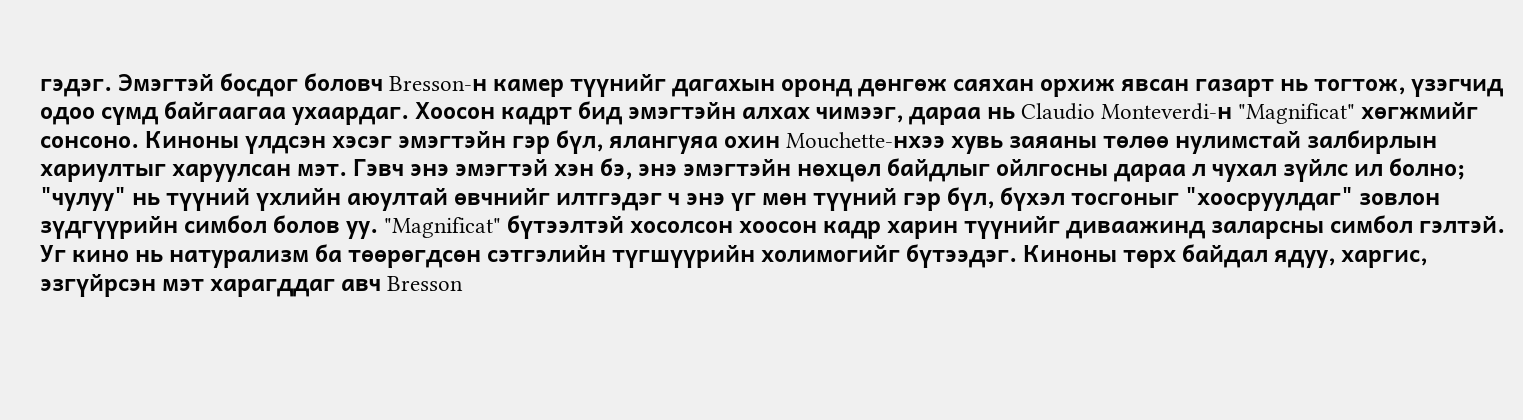гэдэг. Эмэгтэй босдог боловч Bresson-н камер түүнийг дагахын оронд дөнгөж саяхан орхиж явсан газарт нь тогтож, үзэгчид одоо сүмд байгаагаа ухаардаг. Хоосон кадрт бид эмэгтэйн алхах чимээг, дараа нь Claudio Monteverdi-н "Magnificat" хөгжмийг сонсоно. Киноны үлдсэн хэсэг эмэгтэйн гэр бүл, ялангуяа охин Mouchette-нхээ хувь заяаны төлөө нулимстай залбирлын хариултыг харуулсан мэт. Гэвч энэ эмэгтэй хэн бэ, энэ эмэгтэйн нөхцөл байдлыг ойлгосны дараа л чухал зүйлс ил болно; "чулуу" нь түүний үхлийн аюултай өвчнийг илтгэдэг ч энэ үг мөн түүний гэр бүл, бүхэл тосгоныг "хоосруулдаг" зовлон зүдгүүрийн симбол болов уу. "Magnificat" бүтээлтэй хосолсон хоосон кадр харин түүнийг диваажинд заларсны симбол гэлтэй. Уг кино нь натурализм ба төөрөгдсөн сэтгэлийн түгшүүрийн холимогийг бүтээдэг. Киноны төрх байдал ядуу, харгис, эзгүйрсэн мэт харагддаг авч Bresson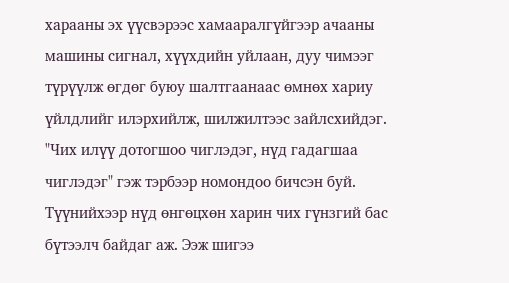харааны эх үүсвэрээс хамааралгүйгээр ачааны машины сигнал, хүүхдийн уйлаан, дуу чимээг түрүүлж өгдөг буюу шалтгаанаас өмнөх хариу үйлдлийг илэрхийлж, шилжилтээс зайлсхийдэг. "Чих илүү дотогшоо чиглэдэг, нүд гадагшаа чиглэдэг" гэж тэрбээр номондоо бичсэн буй.
Түүнийхээр нүд өнгөцхөн харин чих гүнзгий бас бүтээлч байдаг аж. Ээж шигээ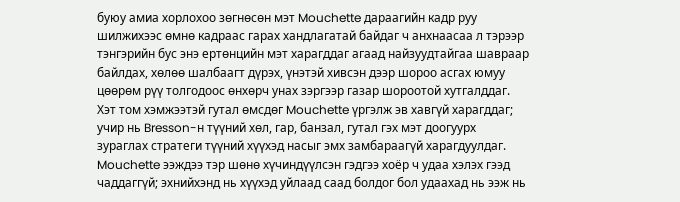буюу амиа хорлохоо зөгнөсөн мэт Mouchette дараагийн кадр руу шилжихээс өмнө кадраас гарах хандлагатай байдаг ч анхнаасаа л тэрээр тэнгэрийн бус энэ ертөнцийн мэт харагддаг агаад найзуудтайгаа шавраар байлдах, хөлөө шалбаагт дүрэх, үнэтэй хивсэн дээр шороо асгах юмуу цөөрөм рүү толгодоос өнхөрч унах зэргээр газар шороотой хутгалддаг. Хэт том хэмжээтэй гутал өмсдөг Mouchette үргэлж эв хавгүй харагддаг; учир нь Bresson-н түүний хөл, гар, банзал, гутал гэх мэт доогуурх зураглах стратеги түүний хүүхэд насыг эмх замбараагүй харагдуулдаг. Mouchette ээждээ тэр шөнө хүчиндүүлсэн гэдгээ хоёр ч удаа хэлэх гээд чаддаггүй; эхнийхэнд нь хүүхэд уйлаад саад болдог бол удаахад нь ээж нь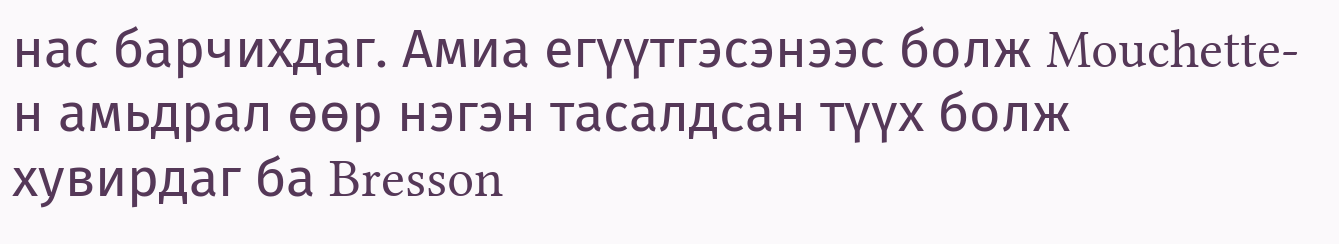нас барчихдаг. Амиа егүүтгэсэнээс болж Mouchette-н амьдрал өөр нэгэн тасалдсан түүх болж хувирдаг ба Bresson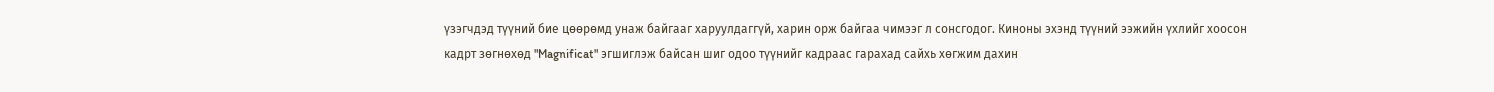үзэгчдэд түүний бие цөөрөмд унаж байгааг харуулдаггүй, харин орж байгаа чимээг л сонсгодог. Киноны эхэнд түүний ээжийн үхлийг хоосон кадрт зөгнөхөд "Magnificat" эгшиглэж байсан шиг одоо түүнийг кадраас гарахад сайхь хөгжим дахин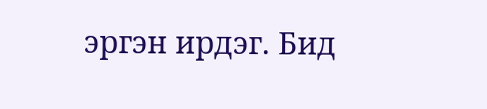эргэн ирдэг. Бид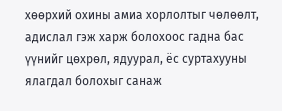хөөрхий охины амиа хорлолтыг чөлөөлт, адислал гэж харж болохоос гадна бас үүнийг цөхрөл, ядуурал, ёс суртахууны ялагдал болохыг санаж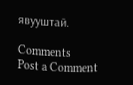явууштай.

Comments
Post a Comment